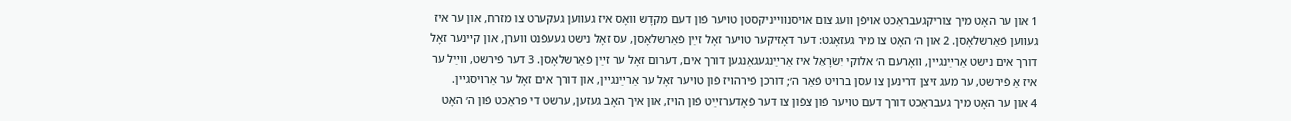1 און ער האָט מיך צוריקגעבראַכט אױפֿן װעג צום אױסנװײניקסטן טױער פֿון דעם מִקדָש װאָס איז געװען געקערט צו מזרח, און ער איז געװען פֿאַרשלאָסן. 2 און ה׳ האָט צו מיר געזאָגט: דער דאָזיקער טױער זאָל זײַן פֿאַרשלאָסן, עס זאָל נישט געעפֿנט װערן, און קײנער זאָל דורך אים נישט אַרײַנגײן, װאָרעם ה׳ אלוקי יִשׂרָאֵל איז אַרײַנגעגאַנגען דורך אים, דערום זאָל ער זײַן פֿאַרשלאָסן. 3 דער פֿירשט, װײַל ער איז אַ פֿירשט, ער מעג זיצן דרינען צו עסן ברױט פֿאַר ה׳; דורכן פֿירהױז פֿון טױער זאָל ער אַרײַנגײן, און דורך אים זאָל ער אַרױסגײן.
4 און ער האָט מיך געבראַכט דורך דעם טױער פֿון צפֿון צו דער פֿאָדערזײַט פֿון הױז, און איך האָב געזען, ערשט די פּראַכט פֿון ה׳ האָט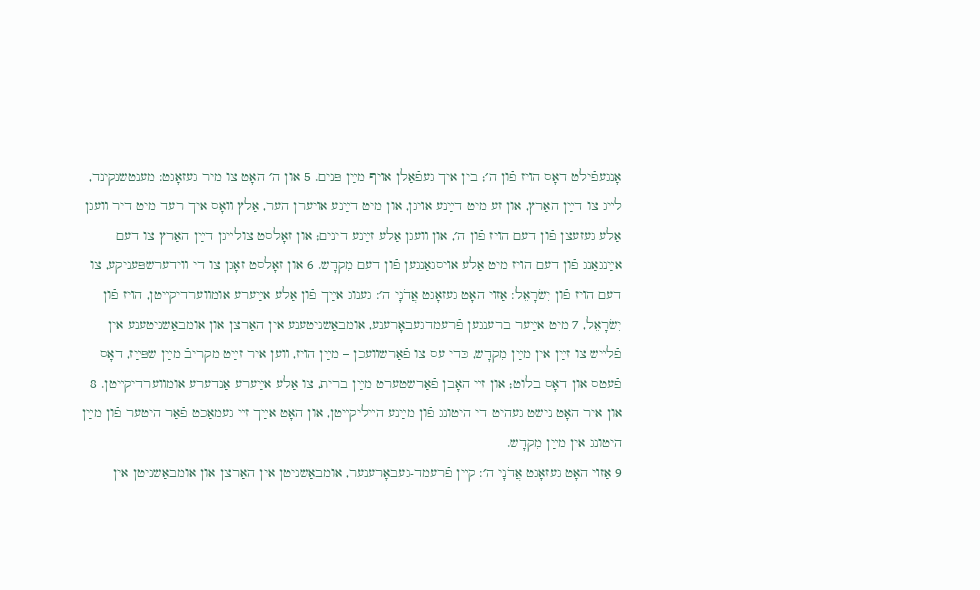אָנגעפֿילט דאָס הױז פֿון ה׳; בין איך געפֿאַלן אױף מײַן פּנים. 5 און ה׳ האָט צו מיר געזאָגט: מענטשנקינד, לײג צו דײַן האַרץ, און זע מיט דײַנע אױגן, און מיט דײַנע אױערן הער, אַלץ װאָס איך רעד מיט דיר װעגן אַלע געזעצן פֿון דעם הױז פֿון ה׳, און װעגן אַלע זײַנע דינים; און זאָלסט צולײגן דײַן האַרץ צו דעם אײַנגאַנג פֿון דעם הױז מיט אַלע אױסגאַנגען פֿון דעם מִקדָש. 6 און זאָלסט זאָגן צו די װידערשפּעניקע, צו דעם הױז פֿון יִשׂרָאֵל: אַזױ האָט געזאָגט אֲדֹנָי ה׳: גענוג אײַך פֿון אַלע אײַערע אומװערדיקײטן, הױז פֿון יִשׂרָאֵל, 7 מיט אײַער ברענגען פֿרעמדגעבאָרענע, אומבאַשניטענע אין האַרצן און אומבאַשניטענע אין פֿלײש צו זײַן אין מײַן מִקדָש, כּדי עס צו פֿאַרשװעכן – מײַן הױז, װען איר זײַט מקריבֿ מײַן שפּײַז, דאָס פֿעטס און דאָס בלוט; און זײ האָבן פֿאַרשטערט מײַן ברית, צו אַלע אײַערע אַנדערע אומװערדיקײטן. 8 און איר האָט נישט געהיט די היטונג פֿון מײַנע הײליקײטן, און האָט אײַך זײ געמאַכט פֿאַר היטער פֿון מײַן היטונג אין מײַן מִקדָש.
9 אַזױ האָט געזאָגט אֲדֹנָי ה׳: קײן פֿרעמד-געבאָרענער, אומבאַשניטן אין האַרצן און אומבאַשניטן אין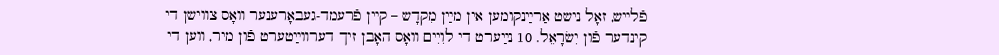פֿלײש, זאָל נישט אַרײַנקומען אין מײַן מִקדָש – קײן פֿרעמד-געבאָרענער װאָס צװישן די קינדער פֿון יִשׂרָאֵל. 10 נײַערט די לוִיִים װאָס האָבן זיך דערװײַטערט פֿון מיר, װען די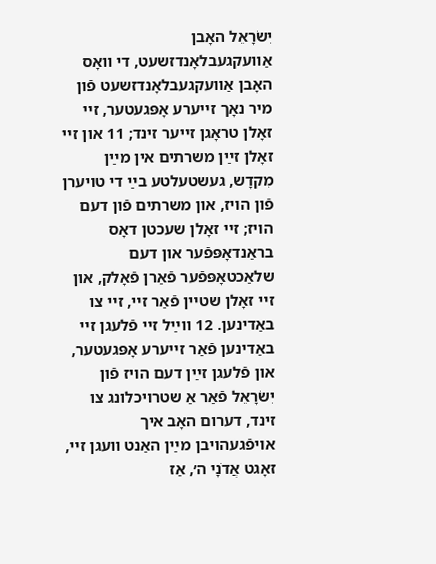יִשׂרָאֵל האָבן אַװעקגעבלאָנדזשעט, די װאָס האָבן אַװעקגעבלאָנדזשעט פֿון מיר נאָך זײערע אָפּגעטער, זײ זאָלן טראָגן זײער זינד; 11 און זײ זאָלן זײַן משרתים אין מײַן מִקדָש, געשטעלטע בײַ די טױערן פֿון הױז, און משרתים פֿון דעם הױז; זײ זאָלן שעכטן דאָס בראַנדאָפּפֿער און דעם שלאַכטאָפּפֿער פֿאַרן פֿאָלק, און זײ זאָלן שטײן פֿאַר זײ, זײ צו באַדינען. 12 װײַל זײ פֿלעגן זײ באַדינען פֿאַר זײערע אָפּגעטער, און פֿלעגן זײַן דעם הױז פֿון יִשׂרָאֵל פֿאַר אַ שטרױכלונג צו זינד, דערום האָב איך אױפֿגעהױבן מײַן האַנט װעגן זײ, זאָגט אֲדֹנָי ה׳, אַז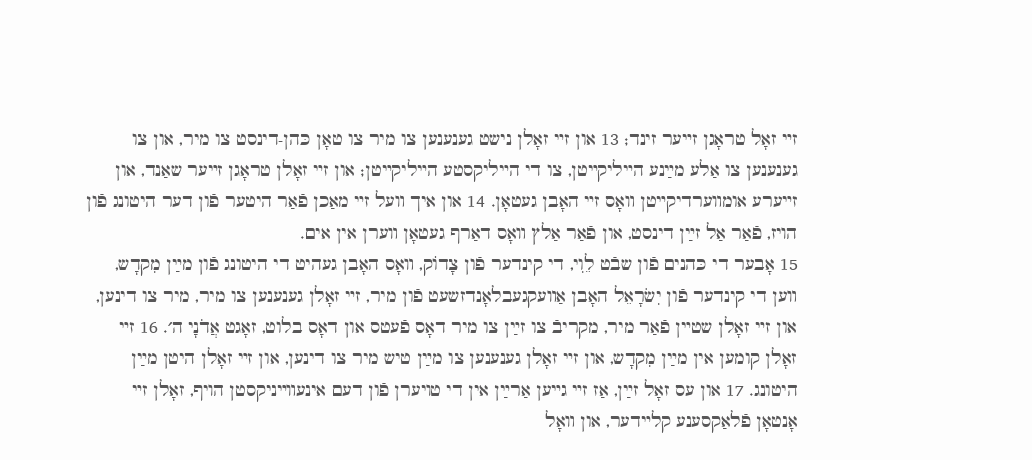זײ זאָל טראָגן זײער זינד; 13 און זײ זאָלן נישט גענענען צו מיר צו טאָן כּהן-דינסט צו מיר, און צו גענענען צו אַלע מײַנע הײליקײטן, צו די הײליקסטע הײליקײטן; און זײ זאָלן טראָגן זײער שאַנד, און זײערע אומװערדיקײטן װאָס זײ האָבן געטאָן. 14 און איך װעל זײ מאַכן פֿאַר היטער פֿון דער היטונג פֿון הױז, פֿאַר אַל זײַן דינסט, און פֿאַר אַלץ װאָס דאַרף געטאָן װערן אין אים.
15 אָבער די כּהנים פֿון שבֿט לֵוִי, די קינדער פֿון צָדוֹק, װאָס האָבן געהיט די היטונג פֿון מײַן מִקדָש, װען די קינדער פֿון יִשׂרָאֵל האָבן אַװעקגעבלאָנדזשעט פֿון מיר, זײ זאָלן גענענען צו מיר, מיר צו דינען, און זײ זאָלן שטײן פֿאַר מיר, מקריבֿ צו זײַן צו מיר דאָס פֿעטס און דאָס בלוט, זאָגט אֲדֹנָי ה׳. 16 זײ זאָלן קומען אין מײַן מִקדָש, און זײ זאָלן גענענען צו מײַן טיש מיר צו דינען, און זײ זאָלן היטן מײַן היטונג. 17 און עס זאָל זײַן, אַז זײ גײען אַרײַן אין די טױערן פֿון דעם אינעװײניקסטן הױף, זאָלן זײ אָנטאָן פֿלאַקסענע קלײדער, און װאָל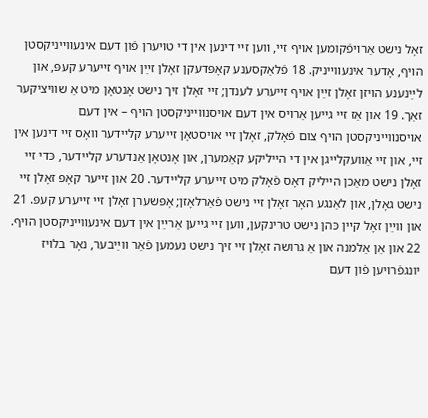זאָל נישט אַרױפֿקומען אױף זײ, װען זײ דינען אין די טױערן פֿון דעם אינעװײניקסטן הױף, אָדער אינעװײניק. 18 פֿלאַקסענע קאָפּדעקן זאָלן זײַן אױף זײערע קעפּ, און לײַנענע הױזן זאָלן זײַן אױף זײערע לענדן; זײ זאָלן זיך נישט אָנטאָן מיט אַ שװיציקער זאַך. 19 און אַז זײ גײען אַרױס אין דעם אױסנװײניקסטן הױף – אין דעם אױסנװײניקסטן הױף צום פֿאָלק, זאָלן זײ אױסטאָן זײערע קלײדער װאָס זײ דינען אין זײ, און זײ אַװעקלײגן אין די הײליקע קאַמערן, און אָנטאָן אַנדערע קלײדער, כּדי זײ זאָלן נישט מאַכן הײליק דאָס פֿאָלק מיט זײערע קלײדער. 20 און זײער קאָפּ זאָלן זײ נישט גאָלן, און לאַנגע האָר זאָלן זײ נישט פֿאַרלאָזן; אָפּשערן זאָלן זײ זײערע קעפּ. 21 און װײַן זאָל קײן כּהן נישט טרינקען, װען זײ גײען אַרײַן אין דעם אינעװײניקסטן הױף. 22 און אַן אַלמנה און אַ גרושה זאָלן זײ זיך נישט נעמען פֿאַר װײַבער, נאָר בלױז יונגפֿרױען פֿון דעם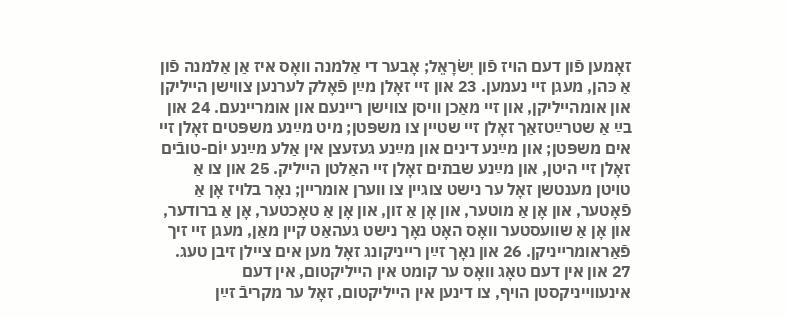זאָמען פֿון דעם הױז פֿון יִשׂרָאֵל; אָבער די אַלמנה װאָס איז אַן אַלמנה פֿון אַ כּהן, מעגן זײ נעמען. 23 און זײ זאָלן מײַן פֿאָלק לערנען צװישן הײליקן און אומהײליקן, און זײ מאַכן װיסן צװישן רײנעם און אומרײנעם. 24 און בײַ אַ שטרײַטזאַך זאָלן זײ שטײן צו משפּטן; מיט מײַנע משפּטים זאָלן זײ אים משפּטן; און מײַנע דינים און מײַנע געזעצן אין אַלע מײַנע יוֹם-טובֿים זאָלן זײ היטן, און מײַנע שבתים זאָלן זײ האַלטן הײליק. 25 און צו אַ טױטן מענטשן זאָל ער נישט צוגײן צו װערן אומרײן; נאָר בלױז אָן אַ פֿאָטער, און אָן אַ מוטער, און אָן אַ זון, און אָן אַ טאָכטער, אָן אַ ברודער, און אָן אַ שװעסטער װאָס האָט נאָך נישט געהאַט קײן מאַן, מעגן זײ זיך פֿאַראומרײניקן. 26 און נאָך זײַן רײניקונג זאָל מען אים צײלן זיבן טעג. 27 און אין דעם טאָג װאָס ער קומט אין הײליקטום, אין דעם אינעװײניקסטן הױף, צו דינען אין הײליקטום, זאָל ער מקריבֿ זײַן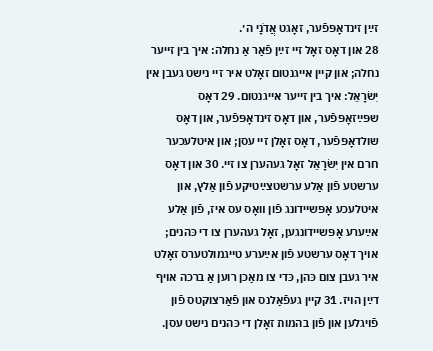זײַן זינדאָפּפֿער, זאָגט אֲדֹנָי ה׳.
28 און דאָס זאָל זײ זײַן פֿאַר אַ נחלה: איך בין זײער נחלה; און קײן אײגנטום זאָלט איר זײ נישט געבן אין יִשׂרָאֵל: איך בין זײער אײגנטום. 29 דאָס שפּײַזאָפּפֿער, און דאָס זינדאָפּפֿער, און דאָס שולדאָפּפֿער, דאָס זאָלן זײ עסן; און איטלעכער חרם אין יִשׂרָאֵל זאָל געהערן צו זײ. 30 און דאָס ערשטע פֿון אַלע ערשטצײַטיקע פֿון אַלץ, און איטלעכע אָפּשײדונג פֿון װאָס עס איז, פֿון אַלע אײַערע אָפּשײדונגען, זאָל געהערן צו די כּהנים; אױך דאָס ערשטע פֿון אײַערע טײגמולטערס זאָלט איר געבן צום כּהן, כּדי צו מאַכן רוען אַ ברכה אױף דײַן הױז. 31 קײן געפֿאַלנס און פֿאַרצוקטס פֿון פֿױגלען און פֿון בהמות זאָלן די כּהנים נישט עסן.